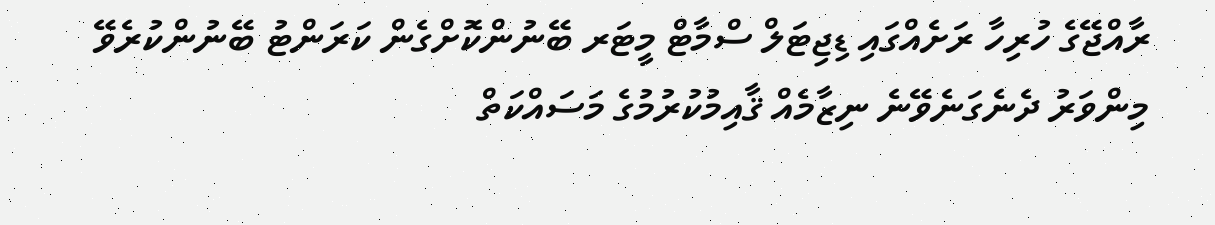ރާއްޖޭގެ ހުރިހާ ރަށެއްގައި ޑިޖިޓަލް ސްމާޓް މީޓަރ ބޭނުންކޮށްގެން ކަރަންޓު ބޭނުންކުރެވޭ މިންވަރު ދެނެގަނެވޭނެ ނިޒާމެއް ޤާއިމުކުރުމުގެ މަސައްކަތް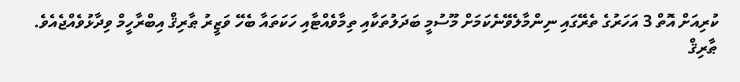ކުރިއަށް އޮތް 3 އަހަރުގެ ތެރޭގައި ނިންމާލެވޭނެކަމަށް މޫސުމީ ބަދަލުތަކާއި ތިމާވެއްޓާއި ހަކަތައާ ބެހޭ ވަޒީރު ޠާރިޤް އިބްރާހީމް ވިދާޅުވެއްޖެއެވެ.
ޠާރިޤް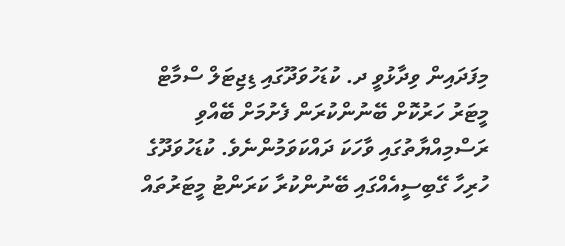މިފަދައިން ވިދާޅުވީ ދ. ކުޑަހުވަދޫގައި ޑިޖިޓަލް ސްމާޓް މީޓަރު ހަރުކޮށް ބޭނުންކުރަން ފެށުމަށް ބޭއްވި ރަސްމިއްޔާތުގައި ވާހަކަ ދައްކަވަމުންނެވެ. ކުޑަހުވަދޫގެ ހުރިހާ ގޭބިސީއެއްގައި ބޭނުންކުރާ ކަރަންޓު މީޓަރުތައް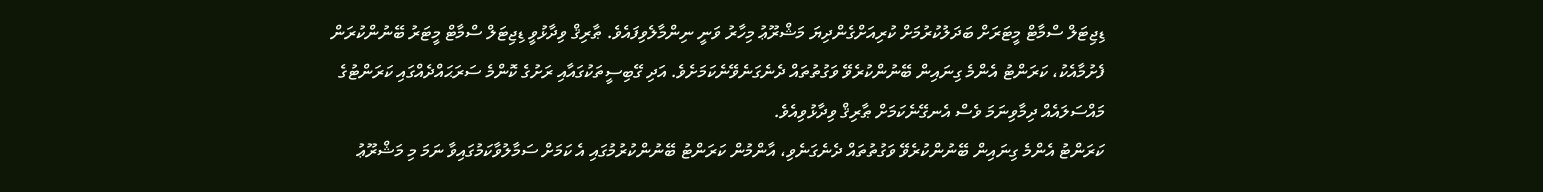ޑިޖިޓަލް ސްމާޓް މީޓަރަށް ބަދަލުކުރުމަށް ކުރިއަށްގެންދިޔަ މަޝްރޫޢު މިހާރު ވަނީ ނިންމާލެވިފައެވެ. ޠާރިޤް ވިދާޅުވީ ޑިޖިޓަލް ސްމާޓް މީޓަރު ބޭނުންކުރަން ފެށުމާއެކު، ކަރަންޓު އެންމެ ގިނައިން ބޭނުންކުރެވޭ ވަގުތުތައް ދެނެގަނެވޭނެކަމަށެވެ. އަދި ގޭބިސީތަކުގައާއި ރަށުގެ ކޮންމެ ސަރަޙައްދެއްގައި ކަރަންޓުގެ މައްސަލައެއް ދިމާވިނަމަ ވެސް އެނގޭނެކަމަށް ޠާރިޤް ވިދާޅުވިއެވެ.
ކަރަންޓު އެންމެ ގިނައިން ބޭނުންކުރެވޭ ވަގުތުތައް ދެނެގަނެވި، އާންމުން ކަރަންޓު ބޭނުންކުރުމުގައި އެ ކަމަށް ސަމާލުވާކަމުގައިވާ ނަމަ މި މަޝްރޫޢު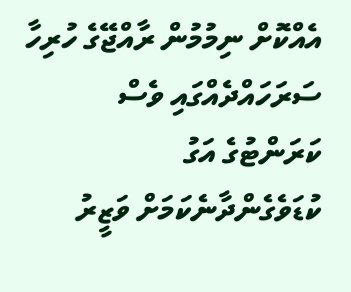އެއްކޮށް ނިމުމުން ރާއްޖޭގެ ހުރިހާ ސަރަހައްދެއްގައި ވެސް ކަރަންޓުގެ އަގު ކުޑަވެގެންދާނެކަމަށް ވަޒީރު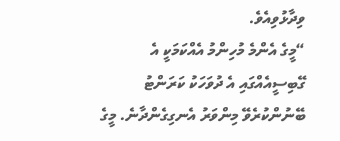ވިދާޅުވިއެވެ.
“މީގެ އެންމެ މުހިންމު އެއްކަމަކީ އެ ގޭބިސީއެއްގައި އެ ދުވަހަކު ކަރަންޓު ބޭނުންކުރެވޭ މިންވަރު އެނގިގެންދާނެ. މީގެ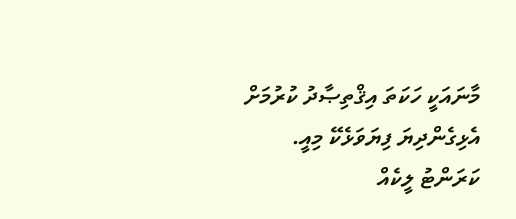މާނައަކީ ހަކަތަ އިޤްތިޞާދު ކުރުމަށް އެޅިގެންދިޔަ ފިޔަވަޅެކޭ މިއީ. ކަރަންޓު ލީކެއް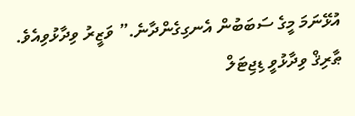އުޅޭނަމަ މީގެ ސަބަބުން އެނގިގެންދާނެ.” ވަޒީރު ވިދާޅުވިއެވެ.
ޠާރިޤް ވިދާޅުވީ ޑިޖިޓަލް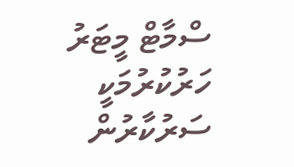ސްމާޓް މީޓަރު ހަރުކުރުމަކީ ސަރުކާރުން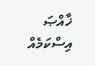ޚާއްޞަ އިސްކަމެއް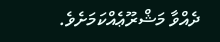ދެއްވާ މަޝްރޫޢެއްކަމަށެވެ.